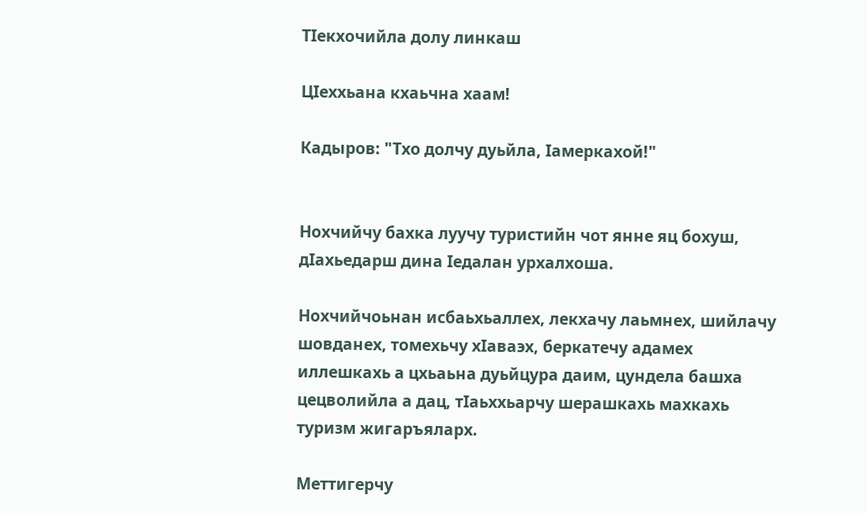ТIекхочийла долу линкаш

ЦIеххьана кхаьчна хаам!

Кадыров: "Тхо долчу дуьйла, Iамеркахой!"


Нохчийчу бахка луучу туристийн чот янне яц бохуш, дIахьедарш дина Iедалан урхалхоша.

Нохчийчоьнан исбаьхьаллех, лекхачу лаьмнех, шийлачу шовданех, томехьчу хIаваэх, беркатечу адамех иллешкахь а цхьаьна дуьйцура даим, цундела башха цецволийла а дац, тIаьххьарчу шерашкахь махкахь туризм жигаръяларх.

Меттигерчу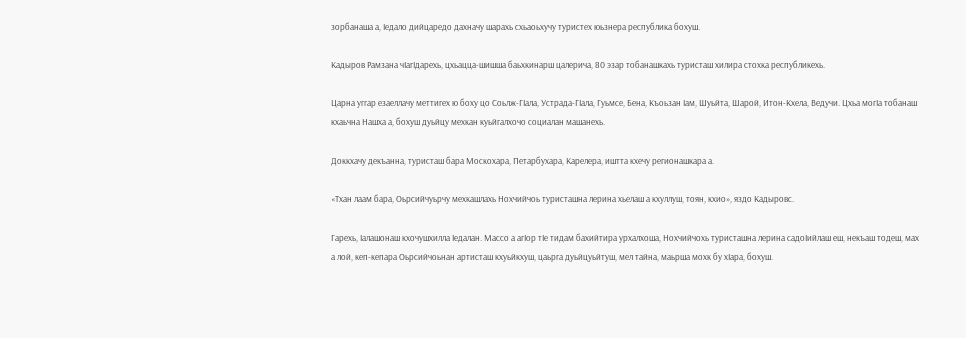зорбанаша а, Iедало дийцаредо дахначу шарахь схьаоьхучу туристех юьзнера республика бохуш.

Кадыров Рамзана чIагIдарехь, цхьацца-шишша баьхкинарш цалерича, 80 эзар тобанашкахь туристаш хилира стохка республикехь.

Царна уггар езаеллачу меттигех ю боху цо Соьлж-ГIала, Устрада-ГIала, Гуьмсе, Бена, Къоьзан Iам, Шуьйта, Шарой, Итон-Кхела, Ведучи. Цхьа могIа тобанаш кхаьчна Нашха а, бохуш дуьйцу мехкан куьйгалхочо социалан машанехь.

Доккхачу декъанна, туристаш бара Москохара, Петарбухара, Карелера, иштта кхечу регионашкара а.

«Тхан лаам бара, Оьрсийчуьрчу мехкашлахь Нохчийчоь туристашна лерина хьелаш а кхуллуш, тоян, кхио», яздо Кадыровс.

Гарехь, Iалашонаш кхочушхилла Iедалан. Массо а агIор тIе тидам бахийтира урхалхоша, Нохчийчохь туристашна лерина садоIийлаш еш, некъаш тодеш, мах а лой, кеп-кепара Оьрсийчоьнан артисташ кхуьйкхуш, цаьрга дуьйцуьйтуш, мел тайна, маьрша мохк бу хIара, бохуш.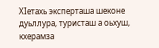ХIетахь эксперташа шеконе дуьллура, туристаш а оьхуш, кхерамза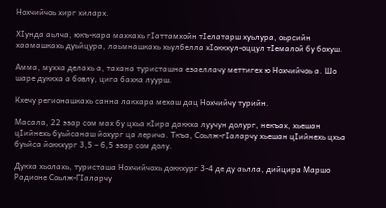Нохчийчоь хирг хиларх.

ХIунда аьлча, юкъ-кара махкахь гIаттамхойн тIелатарш хуьлура, оьрсийн хаамашкахь дуьйцура, лаьмнашкахь хьулбелла хIоккхул-оццул тIемалой бу бохуш.

Амма, мухха делахь а, тахана туристашна езаеллачу меттигех ю Нохчийчоь а. Шо шаре дуккха а бовлу, цига бахка луурш.

Кхечу регионашкахь санна лакхара мехаш дац Нохчийчу турийн.

Масала, 22 эзар сом мах бу цхьа кIира даккха луучун долург, некъах, хьешан цIийнехь буьйсанаш йохург ца лерича. Ткъа, Соьлж-гIаларчу хьешан цIийнехь цхьа буьйса йоккхург 3,5 – 6,5 эзар сом долу.

Дукха хьолахь, туристаша Нохчийчохь доккхург 3-4 де ду аьлла, дийцира Маршо Радионе Соьлж-ГIаларчу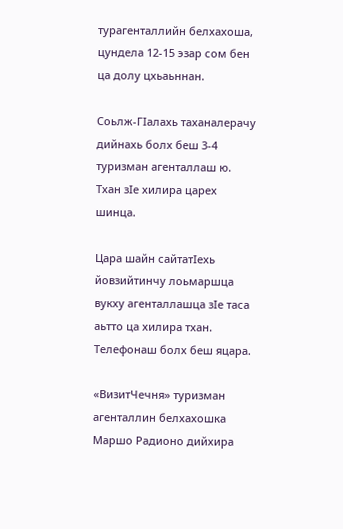турагенталлийн белхахоша, цундела 12-15 эзар сом бен ца долу цхьаьннан.

Соьлж-ГIалахь таханалерачу дийнахь болх беш 3-4 туризман агенталлаш ю. Тхан зIе хилира царех шинца.

Цара шайн сайтатIехь йовзийтинчу лоьмаршца вукху агенталлашца зIе таса аьтто ца хилира тхан. Телефонаш болх беш яцара.

«ВизитЧечня» туризман агенталлин белхахошка Маршо Радионо дийхира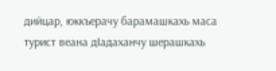дийцар, юккъерачу барамашкахь маса турист веана дIадаханчу шерашкахь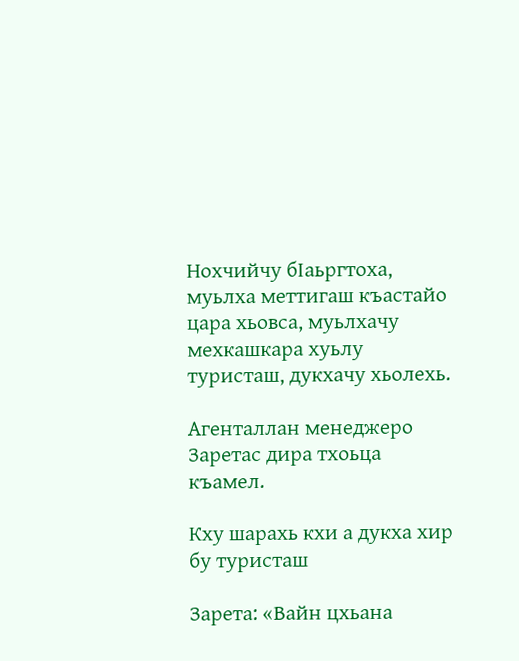Нохчийчу бIаьргтоха, муьлха меттигаш къастайо цара хьовса, муьлхачу мехкашкара хуьлу туристаш, дукхачу хьолехь.

Агенталлан менеджеро Заретас дира тхоьца къамел.

Кху шарахь кхи а дукха хир бу туристаш

Зарета: «Вайн цхьана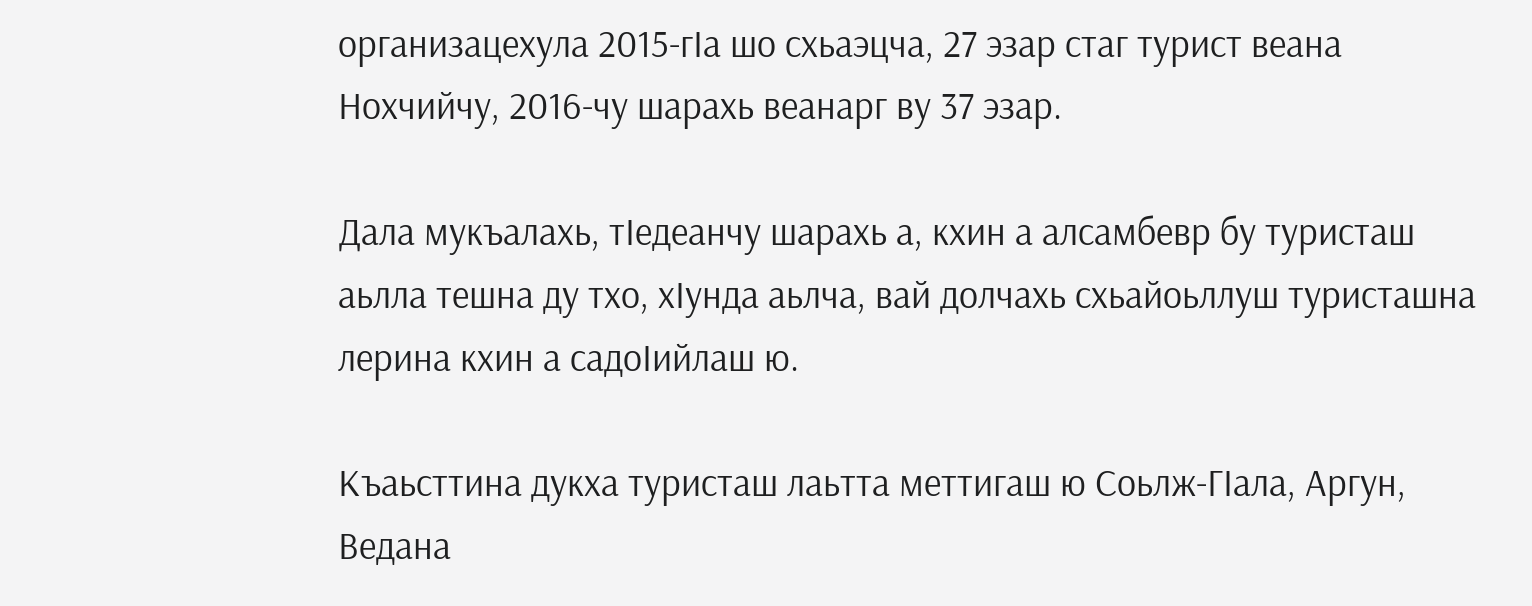организацехула 2015-гIа шо схьаэцча, 27 эзар стаг турист веана Нохчийчу, 2016-чу шарахь веанарг ву 37 эзар.

Дала мукъалахь, тIедеанчу шарахь а, кхин а алсамбевр бу туристаш аьлла тешна ду тхо, хIунда аьлча, вай долчахь схьайоьллуш туристашна лерина кхин а садоIийлаш ю.

Къаьсттина дукха туристаш лаьтта меттигаш ю Соьлж-ГIала, Аргун, Ведана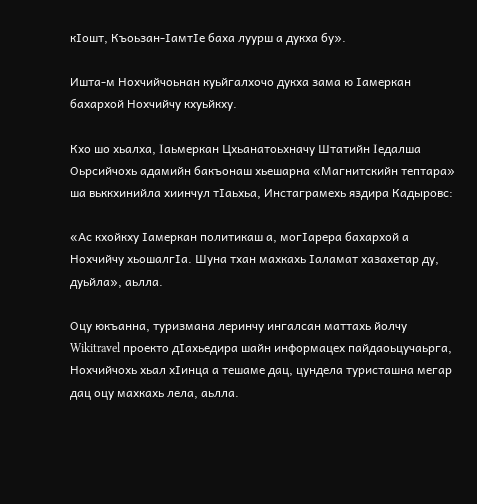кIошт, Къоьзан-IамтIе баха луурш а дукха бу».

Ишта-м Нохчийчоьнан куьйгалхочо дукха зама ю Iамеркан бахархой Нохчийчу кхуьйкху.

Кхо шо хьалха, Ιаьмеркан Цхьанатоьхначу Штатийн Ιедалша Оьрсийчохь адамийн бакъонаш хьешарна «Магнитскийн тептара» ша вьккхинийла хиинчул тIаьхьа, Инстаграмехь яздира Кадыровс:

«Ас кхойкху Iамеркан политикаш а, могIарера бахархой а Нохчийчу хьошалгIа. Шуна тхан махкахь Iаламат хазахетар ду, дуьйла», аьлла.

Оцу юкъанна, туризмана леринчу ингалсан маттахь йолчу Wikitravel проекто дIахьедира шайн информацех пайдаоьцучаьрга, Нохчийчохь хьал хIинца а тешаме дац, цундела туристашна мегар дац оцу махкахь лела, аьлла.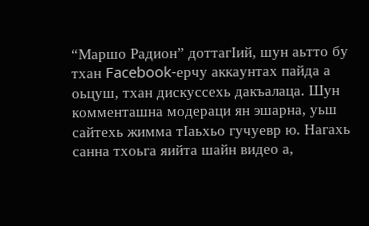“Маршо Радион” доттагIий, шун аьтто бу тхан Facebook-ерчу аккаунтах пайда а оьцуш, тхан дискуссехь дакъалаца. Шун комменташна модераци ян эшарна, уьш сайтехь жимма тIаьхьо гучуевр ю. Нагахь санна тхоьга яийта шайн видео а,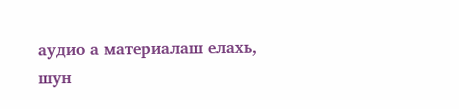аудио а материалаш елахь, шун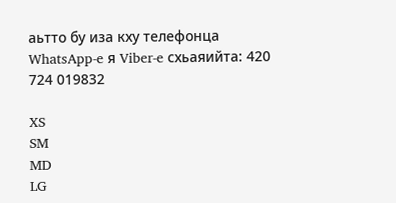аьтто бу иза кху телефонца WhatsApp-e я Viber-e схьаяийта: 420 724 019832

XS
SM
MD
LG